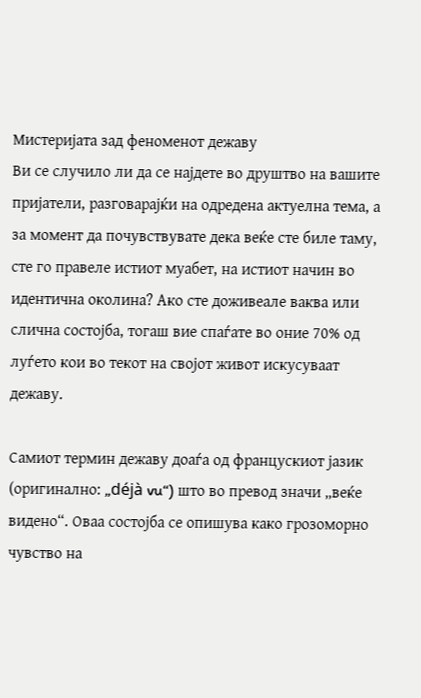Мистеријата зад феноменот дежаву
Ви се случило ли да се најдете во друштво на вашите пријатели, разговарајќи на одредена актуелна тема, а за момент да почувствувате дека веќе сте биле таму, сте го правеле истиот муабет, на истиот начин во идентична околина? Ако сте доживеале ваква или слична состојба, тогаш вие спаѓате во оние 70% од луѓето кои во текот на својот живот искусуваат дежаву.

Самиот термин дежаву доаѓа од францускиот јазик (оригинално: „déjà vu“) што во превод значи „веќе видено“. Оваа состојба се опишува како грозоморно чувство на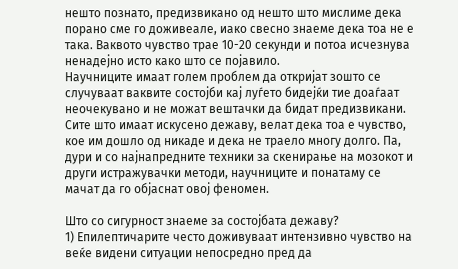нешто познато, предизвикано од нешто што мислиме дека порано сме го доживеале, иако свесно знаеме дека тоа не е така. Ваквото чувство трае 10-20 секунди и потоа исчезнува ненадејно исто како што се појавило.
Научниците имаат голем проблем да откријат зошто се случуваат ваквите состојби кај луѓето бидејќи тие доаѓаат неочекувано и не можат вештачки да бидат предизвикани. Сите што имаат искусено дежаву, велат дека тоа е чувство, кое им дошло од никаде и дека не траело многу долго. Па, дури и со најнапредните техники за скенирање на мозокот и други истражувачки методи, научниците и понатаму се мачат да го објаснат овој феномен.

Што со сигурност знаеме за состојбата дежаву?
1) Епилептичарите често доживуваат интензивно чувство на веќе видени ситуации непосредно пред да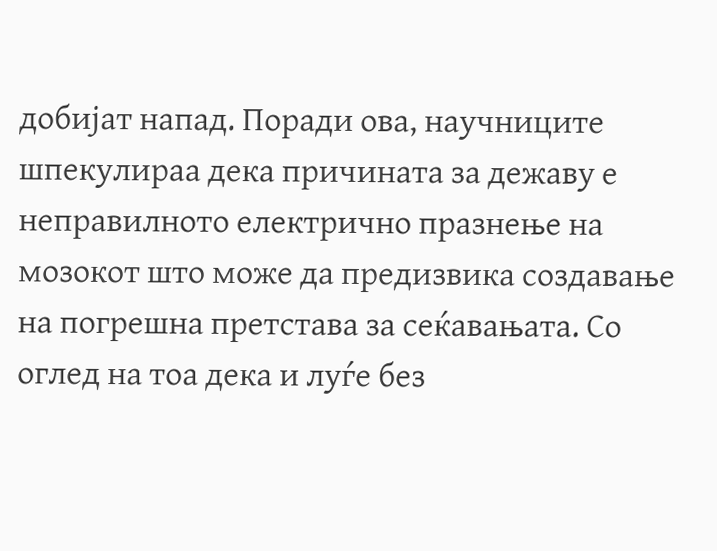добијат напад. Поради ова, научниците шпекулираа дека причината за дежаву е неправилното електрично празнење на мозокот што може да предизвика создавање на погрешна претстава за сеќавањата. Со оглед на тоа дека и луѓе без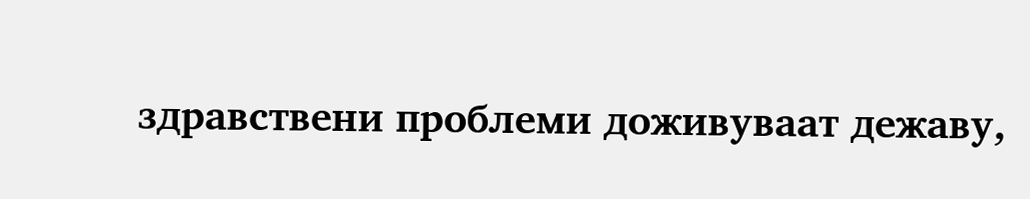здравствени проблеми доживуваат дежаву,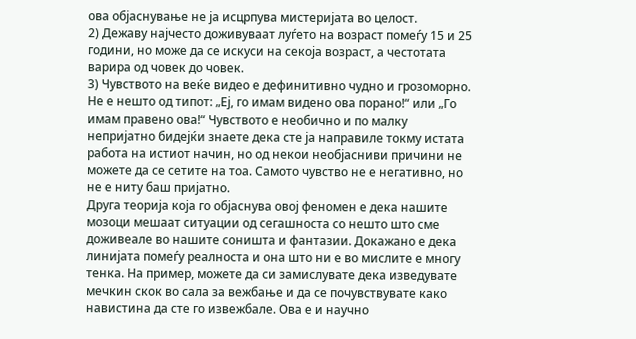ова објаснување не ја исцрпува мистеријата во целост.
2) Дежаву најчесто доживуваат луѓето на возраст помеѓу 15 и 25 години, но може да се искуси на секоја возраст, а честотата варира од човек до човек.
3) Чувството на веќе видео е дефинитивно чудно и грозоморно. Не е нешто од типот: „Еј, го имам видено ова порано!“ или „Го имам правено ова!“ Чувството е необично и по малку непријатно бидејќи знаете дека сте ја направиле токму истата работа на истиот начин, но од некои необјасниви причини не можете да се сетите на тоа. Самото чувство не е негативно, но не е ниту баш пријатно.
Друга теорија која го објаснува овој феномен е дека нашите мозоци мешаат ситуации од сегашноста со нешто што сме доживеале во нашите соништа и фантазии. Докажано е дека линијата помеѓу реалноста и она што ни е во мислите е многу тенка. На пример, можете да си замислувате дека изведувате мечкин скок во сала за вежбање и да се почувствувате како навистина да сте го извежбале. Ова е и научно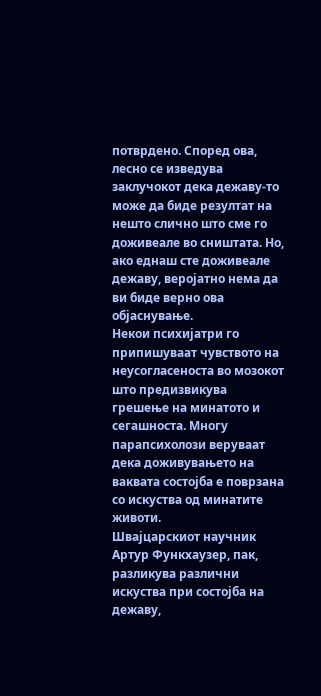потврдено. Според ова, лесно се изведува заклучокот дека дежаву-то може да биде резултат на нешто слично што сме го доживеале во сништата. Но, ако еднаш сте доживеале дежаву, веројатно нема да ви биде верно ова објаснување.
Некои психијатри го припишуваат чувството на неусогласеноста во мозокот што предизвикува грешење на минатото и сегашноста. Многу парапсихолози веруваат дека доживувањето на ваквата состојба е поврзана со искуства од минатите животи.
Швајцарскиот научник Артур Функхаузер, пак, разликува различни искуства при состојба на дежаву,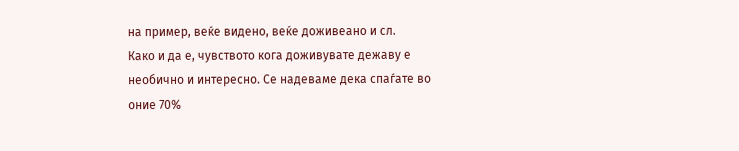на пример, веќе видено, веќе доживеано и сл.
Како и да е, чувството кога доживувате дежаву е необично и интересно. Се надеваме дека спаѓате во оние 70%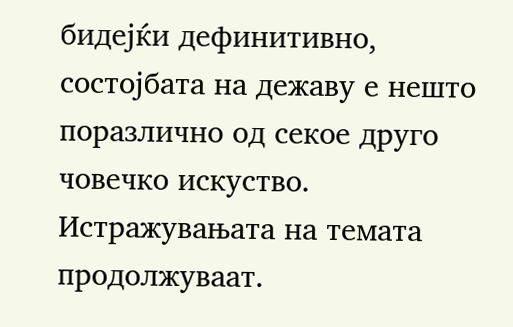бидејќи дефинитивно, состојбата на дежаву е нешто поразлично од секое друго човечко искуство. Истражувањата на темата продолжуваат.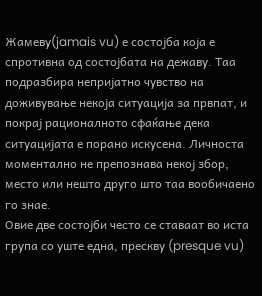Жамеву(jamais vu) е состојба која е спротивна од состојбата на дежаву. Таа подразбира непријатно чувство на доживување некоја ситуација за првпат, и покрај рационалното сфаќање дека ситуацијата е порано искусена. Личноста моментално не препознава некој збор, место или нешто друго што таа вообичаено го знае.
Овие две состојби често се ставаат во иста група со уште една, прескву (presque vu)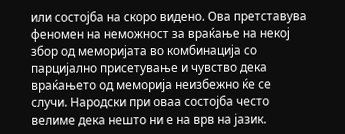или состојба на скоро видено. Ова претставува феномен на неможност за враќање на некој збор од меморијата во комбинација со парцијално присетување и чувство дека враќањето од меморија неизбежно ќе се случи. Народски при оваа состојба често велиме дека нешто ни е на врв на јазик.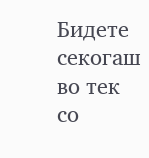Бидете секогаш во тек со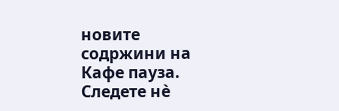новите содржини на Кафе пауза. Следете нè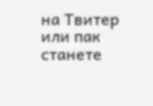на Твитер или пак станете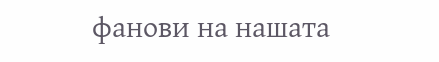фанови на нашата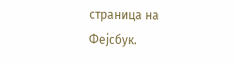страница на Фејсбук.